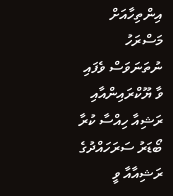އިންތިހާއަށް މަސްރަހު ނުތަނަވަސް ވެފައި ވާ ޔޫކްރައިންއާއި ރަޝިއާ ހިއްސާ ކުރާ ބޯޑަރު ސަރަހައްދުގެ ރަޝިއާއާ ވީ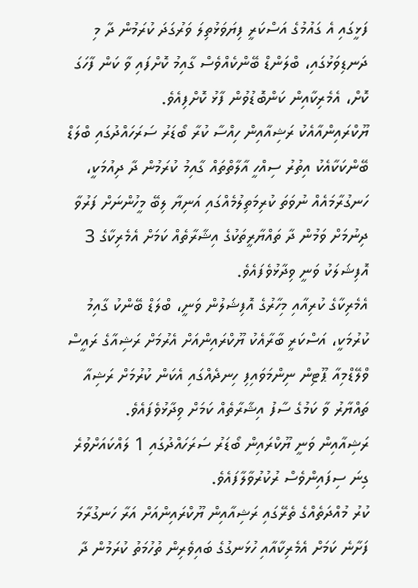ފަޅީގައި އެ ގައުމުގެ އަސްކަރީ ފިޔަވަޅުތިލަ ވަރުގަދަ ކުރަމުން ދާ މި ދަނޑިވަޅުގައި، ބްލަންޑް ބޭންކެއްވެސް ގާއިމު ކޮށްފައި ވާ ކަން ފާހަގަ ކޮށް، އެމެރިކާއިން ކަންބޮޑުވުން ފާޅު ކޮށްފިއެވެ.
ޔޫކްރައިންއާއެކު ރަޝިއާއިން ހިއްސާ ކުރާ ބޯޑަރު ސަރަހައްދުގައި ބްލަޑް ބޭންކަކާއެކު އިތުރު ސިއްހީ އާލާތްތައް ގާއިމު ކުރަމުން ދާ ދިއުމަކީ، ހަނގުރާމައެއް ނުވަތަ ކުރިމަތިލުމެއްގައި އަނިޔާ ލިބޭ މީހުންނަށް ފަރުވާ ދިނުމަށް ވަމުން ދާ ތައްޔާރީތަކުގެ އިޝާރާތެއް ކަމަށް އެމެރިކާގެ 3 އޮފިޝަލަކު ވަނީ ވިދާޅުވެފައެވެ.
އެމެރިކާގެ ކުރިއާއި މިހާރުގެ އޮފިޝަލުން ވަނީ، ބްލަޑް ބޭންކު ގާއިމު ކުރުމަކީ، އަސްކަރީ ބާރާއެކު ޔޫކްރައިންއަށް އެރުމަށް ރަޝިއާގެ ރައީސް ވްލޭޑްމިއާ ޕޫޓިން ނިންމަވައިފި ހިނދެއްގައި އެކަން ކުރުމަށް ރަޝިއާ ތައްޔާރު ވާ ކަމުގެ ސާފު އިޝާރާތެއް ކަމަށް ވިދާޅުވެފައެވެ.
ރަޝިއާއިން ވަނީ ޔޫކްރައިން ބޯޑަރު ސަރަހައްދުގައި 1 ލައްކައަށްވުރެ ގިނަ ސިފައިންވެސް ރުކުރުވާލާފައެވެ.
ކުރު މުއްދަތެއްގެ ތެރޭގައި ރަޝިއާއިން ޔޫކްރައިންއަށް އަރާ ހަނގުރާމަ ފަށާނެ ކަމަށް އެމެރިކާއާއި ހުޅަނގުގެ ބައިވެރިން ތުހުމަތު ކުރަމުން ދާ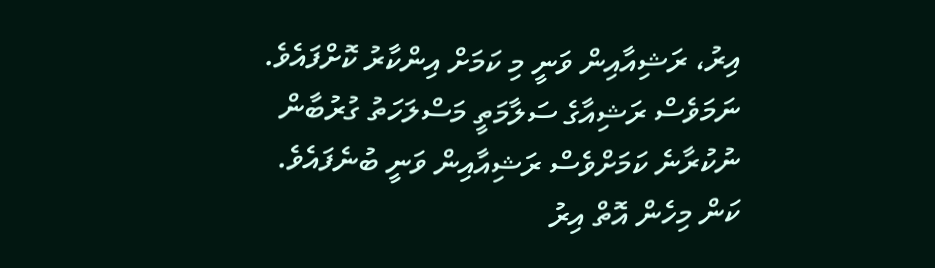އިރު، ރަޝިއާއިން ވަނީ މި ކަމަށް އިންކާރު ކޮށްފައެވެ. ނަމަވެސް ރަޝިއާގެ ސަލާމަތީ މަސްލަހަތު ގުރުބާން ނުކުރާނެ ކަމަށްވެސް ރަޝިއާއިން ވަނީ ބުނެފައެވެ.
ކަން މިހެން އޮތް އިރު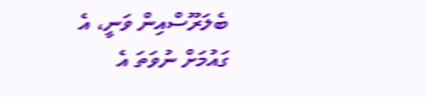ބެލަރޫސްއިން ވަނީ، އެ ގައުމަށް ނުވަތަ އެ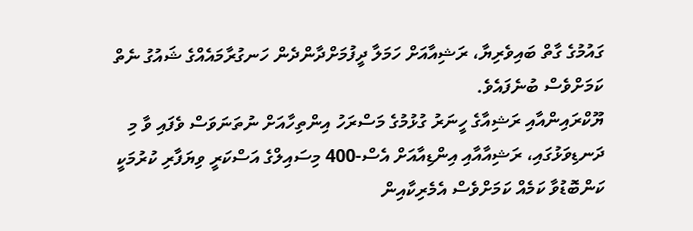ގައުމުގެ ގާތް ބައިވެރިޔާ، ރަޝިއާއަށް ހަމަލާ ދީފުމަށްދާންދެން ހަނގުރާމައެއްގެ ޝައުގު ނެތް ކަމަށްވެސް ބުނެފައެވެ.
ޔޫކްރައިންއާއި ރަޝިއާގެ ހީނަރު ގުޅުމުގެ މަސްރަހު އިންތިހާއަށް ނުތަނަވަސް ވެފައި ވާ މި ދަނޑިވަޅުގައި، ރަޝިއާއާއި އިންޑިއާއަށް އެސް-400 މިސައިލްގެ އަސްކަރީ ވިޔަފާރި ކުރުމަކީ ކަންބޮޑުވާ ކަމެއް ކަމަށްވެސް އެމެރިކާއިން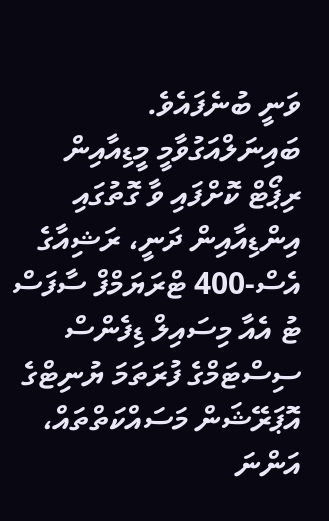ވަނީ ބުނެފައެވެ.
ބައިނަލްއަގުވާމީ މީޑިއާއިން ރިޕޯޓް ކޮށްފައި ވާ ގޮތުގައި އިންޑިއާއިން ދަނީ، ރަޝިއާގެ އެސް-400 ޓްރަޔަމްފް ސާފަސް ޓު އެއާ މިސައިލް ޑިފެންސް ސިސްޓަމްގެ ފުރަތަމަ ޔުނިޓްގެ އޮޕަރޭޝަން މަސައްކަތްތައް، އަންނަ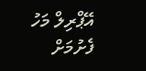އޭޕްރިލް މަހު ފެށުމަށް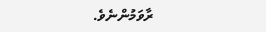ރާވަމުންނެވެ.